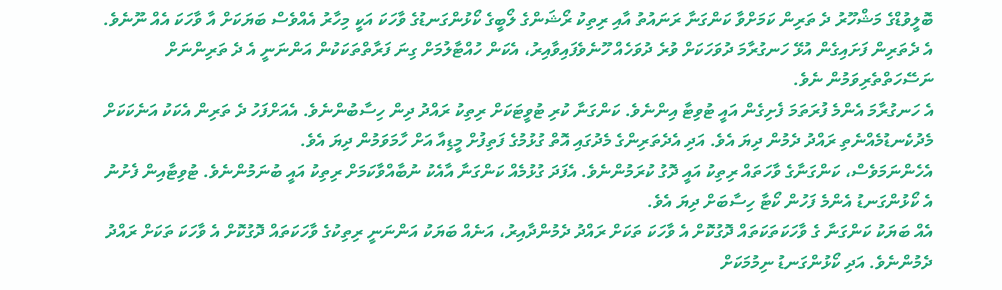ބޮލީވުޑްގެ މަޝްހޫރު ދެ ތަރިން ކަމަށްވާ ކަންގަނާ ރަނައުތު އާއި ރިތިކު ރޯޝަންގެ ލޯބީގެ ކޯޅުންގަނޑުގެ ވާހަކަ އަކީ މިހާރު އެއްވެސް ބަޔަކަށް އާ ވާހަކަ އެއް ނޫނެވެ. އެ ދެތަރިން ފަށައިގެން އުޅޭ ހަނގުރާމަ ދުވަހަކަށް ވުރެ ދުވަހެއް ހޫނެވެފައިވާއިރު، އެކަން ހުއްޓާލުމަށް ގިނަ ފަރާތްތަކަކުން އަންނަނީ އެ ދެ ތަރިންނަށް ނަސޭހަތްތެރިވަމުން ނެވެ.
އެ ހަނގުރާމަ އެންމެ ފުރަތަމަ ފެށިގެން އައީ ޓުވިޓާ އިންނެވެ. ކަންގަނާ ކުރި ޓުވީޓަކަށް ރިތިކު ރައްދު ދިން ހިސާބުންނެވެ. އެއަށްފަހު ދެ ތަރިން އެކަކު އަނެކަކަށް މެދުކެނޑުމެއްނެތި ރައްދު ދެމުން ދިޔަ އެވެ. އަދި އެދެތަރިންގެ މެދުގައި އޮތް ގުޅުމުގެ ފަތިފުށް މީޑިއާ އަށް ހާމަވަމުން ދިޔަ އެވެ.
އެހެންނަމަވެސް، ކަންގަނާގެ ވާހަތައް ރިތިކު އައީ ދޮގު ކުރަމުންނެވެ. އެފަދަ ގުޅުމެއް ކަންގަނާ އާއެކު ނުބާއްވާކަމަށް ރިތިކު އައީ ބުނަމުންނެވެ. ޓުވިޓާއިން ފެށުނު އެ ކޯޅުންގަނޑު އެންމެ ފަހުން ކޯޓާ ހިސާބަށް ދިޔަ އެވެ.
އެއް ބަޔަކު ކަންގަނާ ގެ ވާހަކަތަކަތައް ދޮގުކޮށް އެ ވާހަކަ ތަކަށް ރައްދު ދެމުންދާއިރު، އަނެއް ބަޔަކު އަންނަނީ ރިތިކުގެ ވާހަކަތައް ދޮގުކޮށް އެ ވާހަކަ ތަކަށް ރައްދު ދެމުންނެވެ. އަދި ކޯޅުންގަނޑު ނިމުމަކަށް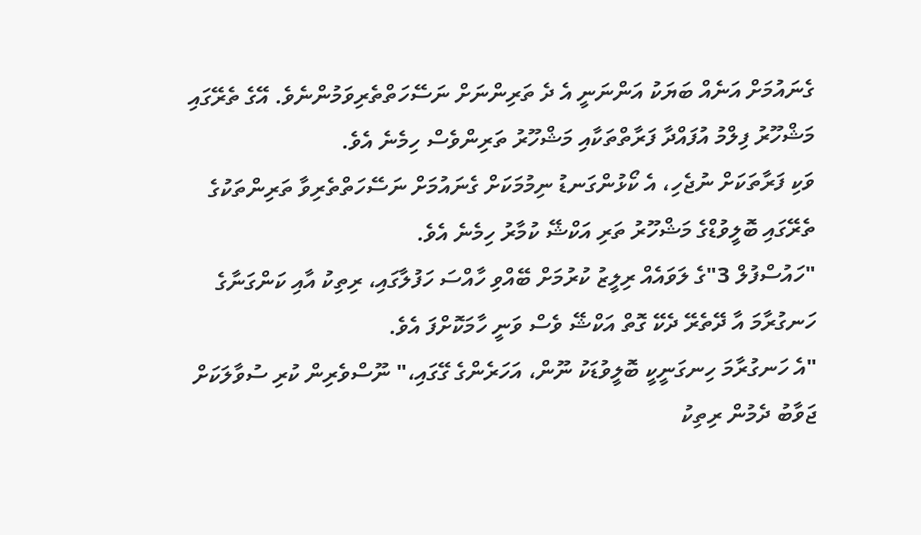ގެނައުމަށް އަނެއް ބަޔަކު އަންނަނީ އެ ދެ ތަރިންނަށް ނަސޭހަތްތެރިވަމުންނެވެ. އޭގެ ތެރޭގައި މަޝްހޫރު ފިލްމު އުފައްދާ ފަރާތްތަކާއި މަޝްހޫރު ތަރިންވެސް ހިމެނެ އެވެ.
ވަކި ފަރާތަކަށް ނުޖެހި، އެ ކޯޅުންގަނޑު ނިމުމަކަށް ގެނައުމަށް ނަސޭހަތްތެރިވާ ތަރިންތަކުގެ ތެރޭގައި ބޮލީވުޑްގެ މަޝްހޫރު ތަރި އަކްޝޭ ކުމާރު ހިމެނެ އެވެ.
"ހައުސްފުލް 3"ގެ ލަވައެއް ރިލީޒު ކުރުމަށް ބޭއްވި ހާއްސަ ހަފުލާގައި، ރިތިކު އާއި ކަންގަނާގެ ހަނގުރާމަ އާ ދޭތެރޭ ދެކޭ ގޮތް އަކްޝޭ ވެސް ވަނީ ހާމަކޮށްފަ އެވެ.
"އެ ހަނގުރާމަ ހިނގަނީކީ ބޮލީވުޑަކު ނޫން، އަހަރެންގެ ގޭގައި،" ނޫސްވެރިން ކުރި ސުވާލަކަށް ޖަވާބު ދެމުން ރިތިކު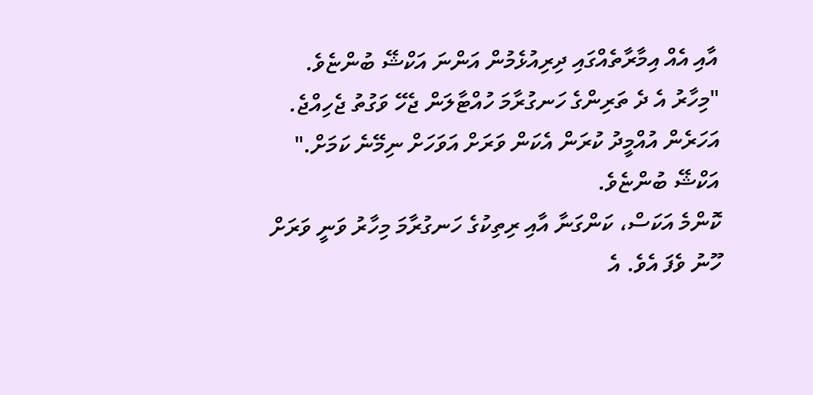އާއި އެއް އިމާރާތެއްގައި ދިރިއުޅެމުން އަންނަ އަކްޝޭ ބުންޏެވެ.
"މިހާރު އެ ދެ ތަރިންގެ ހަނގުރާމަ ހުއްޓާލަން ޖެހޭ ވަގުތު ޖެހިއްޖެ. އަހަރެން އުއްމީދު ކުރަން އެކަން ވަރަށް އަވަހަށް ނިމޭނެ ކަމަށް." އަކްޝޭ ބުންޏެވެ.
ކޮންމެ އަކަސް، ކަންގަނާ އާއި ރިތިކުގެ ހަނގުރާމަ މިހާރު ވަނީ ވަރަށް ހޫނު ވެފަ އެވެ. އެ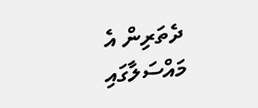ދެތަރިން އެ މައްސަލާގައި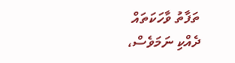ތަފާތު ވާހަކަތައް ދެއްކި ނަމަވެސް،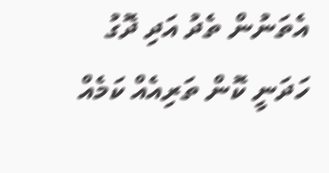އެތަނުން ތެދު އަދި ދޮގު ހަދަނީ ކޮން ތަރިއެއް ކަމެއް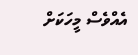އެއްވެސް މީހަކަށް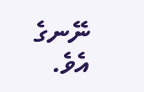ނޭނގެ އެވެ.